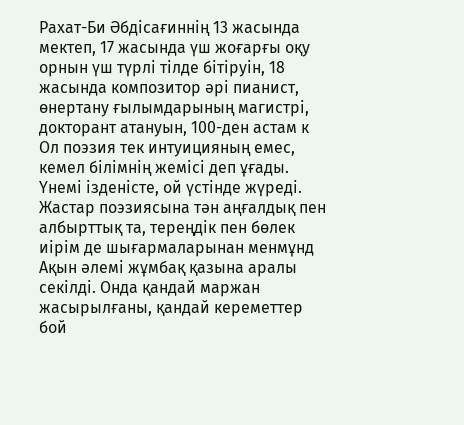Рахат-Би Әбдісағиннің 13 жасында мектеп, 17 жасында үш жоғарғы оқу орнын үш түрлі тілде бітіруін, 18 жасында композитор әрі пианист, өнертану ғылымдарының магистрі, докторант атануын, 100-ден астам к
Ол поэзия тек интуицияның емес, кемел білімнің жемісі деп ұғады. Үнемі ізденісте, ой үстінде жүреді. Жастар поэзиясына тән аңғалдық пен албырттық та, тереңдік пен бөлек иірім де шығармаларынан менмұнд
Ақын әлемі жұмбақ қазына аралы секілді. Онда қандай маржан жасырылғаны, қандай кереметтер бой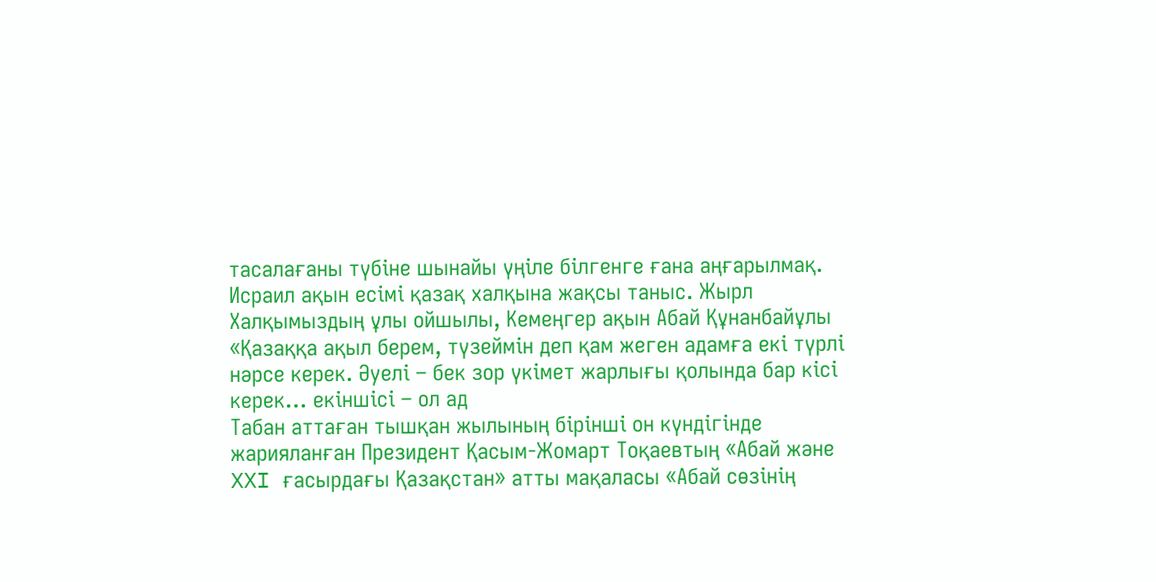тасалағаны түбіне шынайы үңіле білгенге ғана аңғарылмақ. Исраил ақын есімі қазақ халқына жақсы таныс. Жырл
Халқымыздың ұлы ойшылы, Кемеңгер ақын Абай Құнанбайұлы «Қазаққа ақыл берем, түзеймін деп қам жеген адамға екі түрлі нәрсе керек. Әуелі – бек зор үкімет жарлығы қолында бар кісі керек… екіншісі – ол ад
Табан аттаған тышқан жылының бірінші он күндігінде жарияланған Президент Қасым-Жомарт Тоқаевтың «Абай және XXI ғасырдағы Қазақстан» атты мақаласы «Абай сөзінің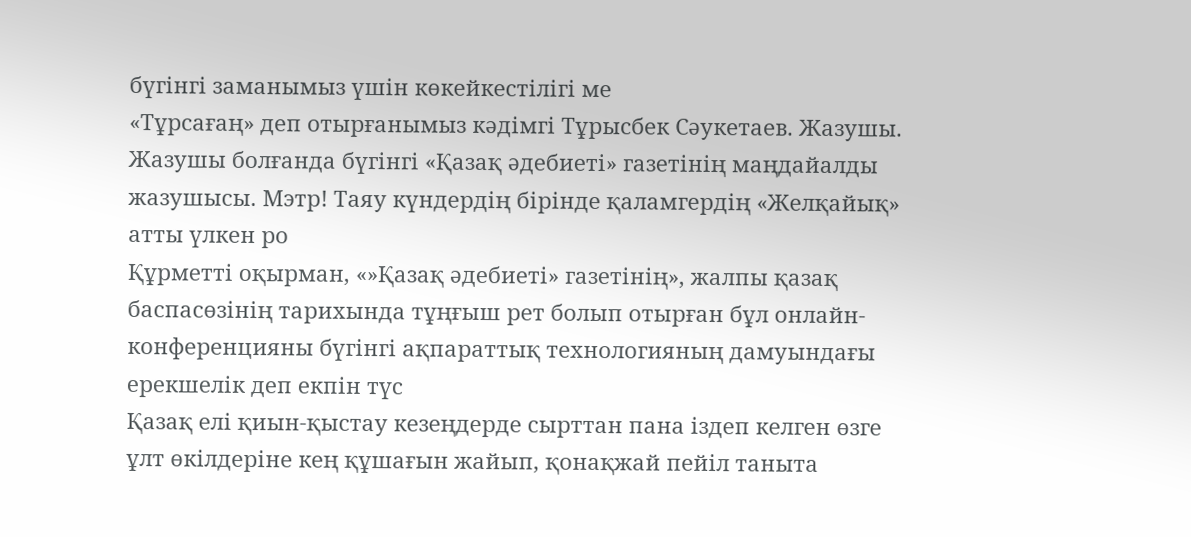бүгінгі заманымыз үшін көкейкестілігі ме
«Тұрсағаң» деп отырғанымыз кәдімгі Тұрысбек Сәукетаев. Жазушы. Жазушы болғанда бүгінгі «Қазақ әдебиеті» газетінің маңдайалды жазушысы. Мэтр! Таяу күндердің бірінде қаламгердің «Желқайық» атты үлкен ро
Құрметті оқырман, «»Қазақ әдебиеті» газетінің», жалпы қазақ баспасөзінің тарихында тұңғыш рет болып отырған бұл онлайн-конференцияны бүгінгі ақпараттық технологияның дамуындағы ерекшелік деп екпін түс
Қазақ елі қиын-қыстау кезеңдерде сырттан пана іздеп келген өзге ұлт өкілдеріне кең құшағын жайып, қонақжай пейіл таныта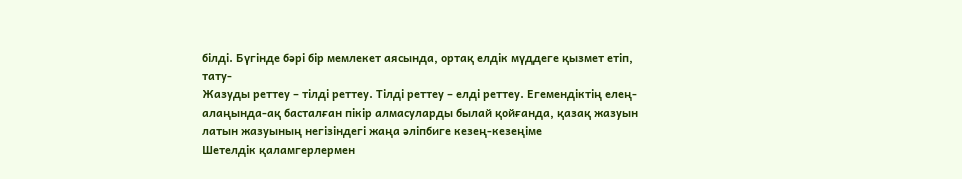білді. Бүгінде бәрі бір мемлекет аясында, ортақ елдік мүддеге қызмет етіп, тату-
Жазуды реттеу – тілді реттеу. Тілді реттеу – елді реттеу. Егемендіктің елең-алаңында-ақ басталған пікір алмасуларды былай қойғанда, қазақ жазуын латын жазуының негізіндегі жаңа әліпбиге кезең-кезеңіме
Шетелдік қаламгерлермен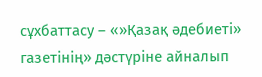сұхбаттасу – «»Қазақ әдебиеті» газетінің» дәстүріне айналып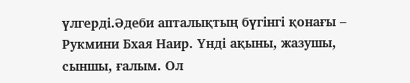үлгерді.Әдеби апталықтың бүгінгі қонағы – Рукмини Бхая Наир. Үнді ақыны, жазушы, сыншы, ғалым. Ол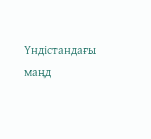Үндістандағы маңд